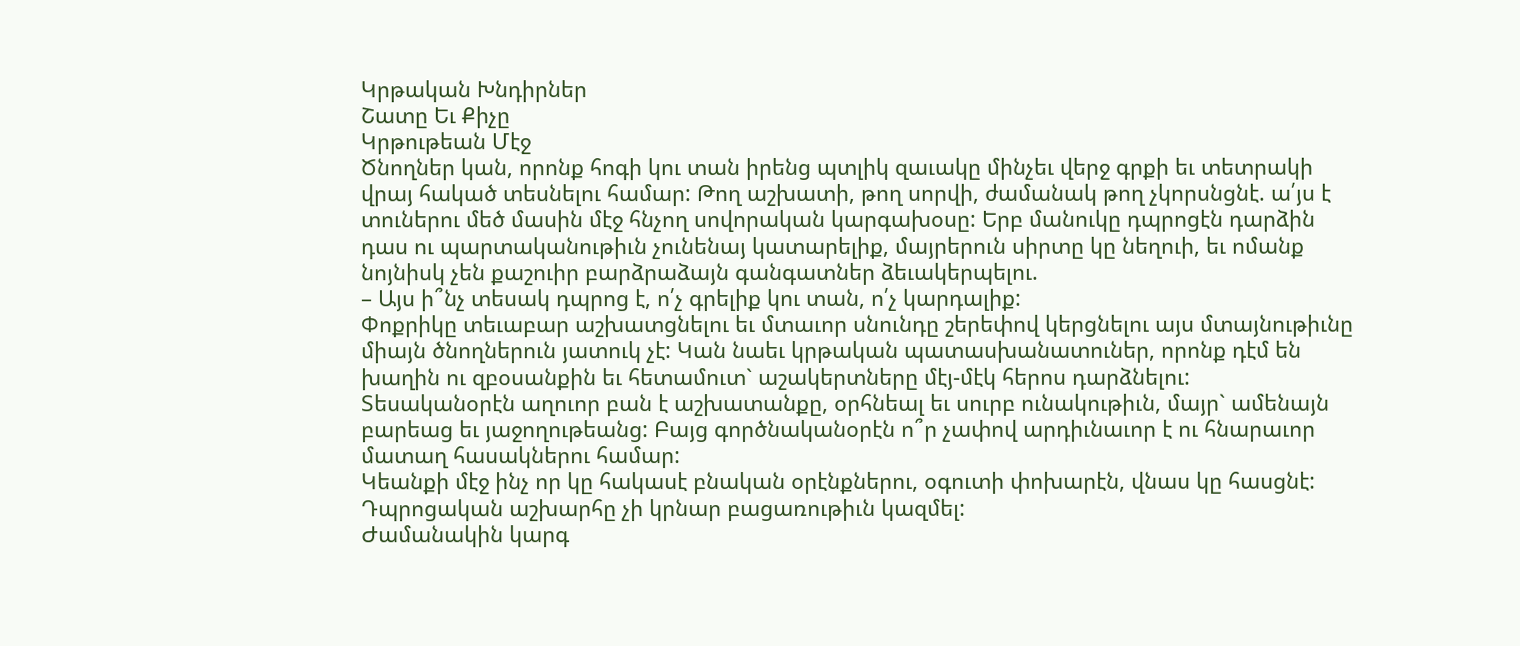Կրթական Խնդիրներ
Շատը Եւ Քիչը
Կրթութեան Մէջ
Ծնողներ կան, որոնք հոգի կու տան իրենց պտլիկ զաւակը մինչեւ վերջ գրքի եւ տետրակի վրայ հակած տեսնելու համար: Թող աշխատի, թող սորվի, ժամանակ թող չկորսնցնէ. ա՛յս է տուներու մեծ մասին մէջ հնչող սովորական կարգախօսը: Երբ մանուկը դպրոցէն դարձին դաս ու պարտականութիւն չունենայ կատարելիք, մայրերուն սիրտը կը նեղուի, եւ ոմանք նոյնիսկ չեն քաշուիր բարձրաձայն գանգատներ ձեւակերպելու.
– Այս ի՞նչ տեսակ դպրոց է, ո՛չ գրելիք կու տան, ո՛չ կարդալիք:
Փոքրիկը տեւաբար աշխատցնելու եւ մտաւոր սնունդը շերեփով կերցնելու այս մտայնութիւնը միայն ծնողներուն յատուկ չէ: Կան նաեւ կրթական պատասխանատուներ, որոնք դէմ են խաղին ու զբօսանքին եւ հետամուտ` աշակերտները մէյ-մէկ հերոս դարձնելու:
Տեսականօրէն աղուոր բան է աշխատանքը, օրհնեալ եւ սուրբ ունակութիւն, մայր` ամենայն բարեաց եւ յաջողութեանց: Բայց գործնականօրէն ո՞ր չափով արդիւնաւոր է ու հնարաւոր մատաղ հասակներու համար:
Կեանքի մէջ ինչ որ կը հակասէ բնական օրէնքներու, օգուտի փոխարէն, վնաս կը հասցնէ: Դպրոցական աշխարհը չի կրնար բացառութիւն կազմել:
Ժամանակին կարգ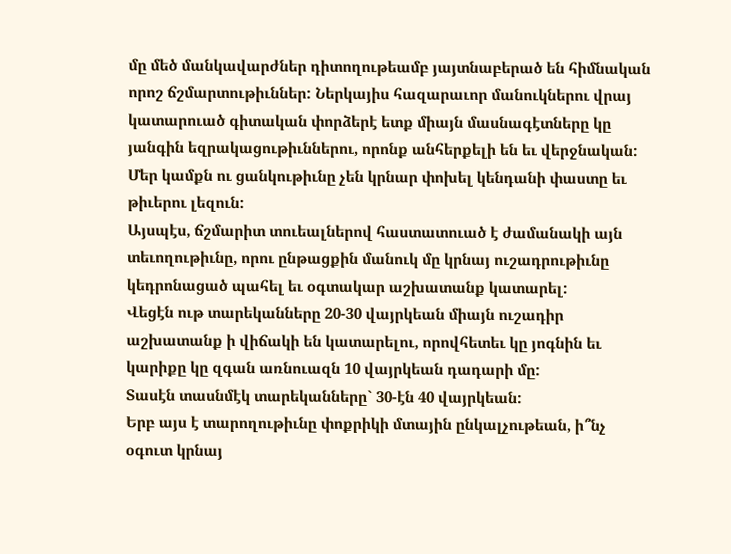մը մեծ մանկավարժներ դիտողութեամբ յայտնաբերած են հիմնական որոշ ճշմարտութիւններ: Ներկայիս հազարաւոր մանուկներու վրայ կատարուած գիտական փորձերէ ետք միայն մասնագէտները կը յանգին եզրակացութիւններու, որոնք անհերքելի են եւ վերջնական: Մեր կամքն ու ցանկութիւնը չեն կրնար փոխել կենդանի փաստը եւ թիւերու լեզուն:
Այսպէս, ճշմարիտ տուեալներով հաստատուած է ժամանակի այն տեւողութիւնը, որու ընթացքին մանուկ մը կրնայ ուշադրութիւնը կեդրոնացած պահել եւ օգտակար աշխատանք կատարել:
Վեցէն ութ տարեկանները 20-30 վայրկեան միայն ուշադիր աշխատանք ի վիճակի են կատարելու, որովհետեւ կը յոգնին եւ կարիքը կը զգան առնուազն 10 վայրկեան դադարի մը:
Տասէն տասնմէկ տարեկանները` 30-էն 40 վայրկեան:
Երբ այս է տարողութիւնը փոքրիկի մտային ընկալչութեան, ի՞նչ օգուտ կրնայ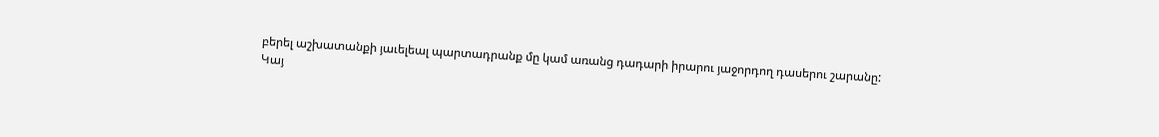բերել աշխատանքի յաւելեալ պարտադրանք մը կամ առանց դադարի իրարու յաջորդող դասերու շարանը:
Կայ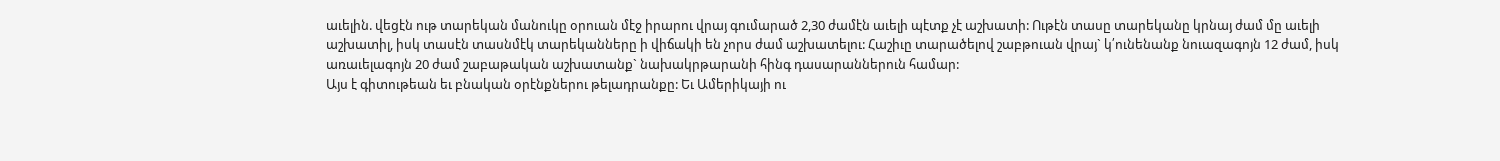աւելին. վեցէն ութ տարեկան մանուկը օրուան մէջ իրարու վրայ գումարած 2,30 ժամէն աւելի պէտք չէ աշխատի: Ութէն տասը տարեկանը կրնայ ժամ մը աւելի աշխատիլ, իսկ տասէն տասնմէկ տարեկանները ի վիճակի են չորս ժամ աշխատելու: Հաշիւը տարածելով շաբթուան վրայ` կ՛ունենանք նուազագոյն 12 ժամ, իսկ առաւելագոյն 20 ժամ շաբաթական աշխատանք` նախակրթարանի հինգ դասարաններուն համար:
Այս է գիտութեան եւ բնական օրէնքներու թելադրանքը: Եւ Ամերիկայի ու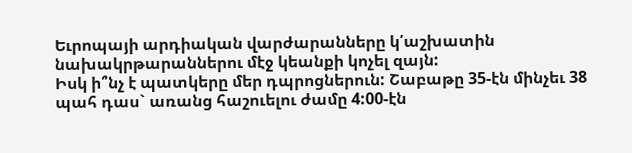Եւրոպայի արդիական վարժարանները կ՛աշխատին նախակրթարաններու մէջ կեանքի կոչել զայն:
Իսկ ի՞նչ է պատկերը մեր դպրոցներուն: Շաբաթը 35-էն մինչեւ 38 պահ դաս` առանց հաշուելու ժամը 4:00-էն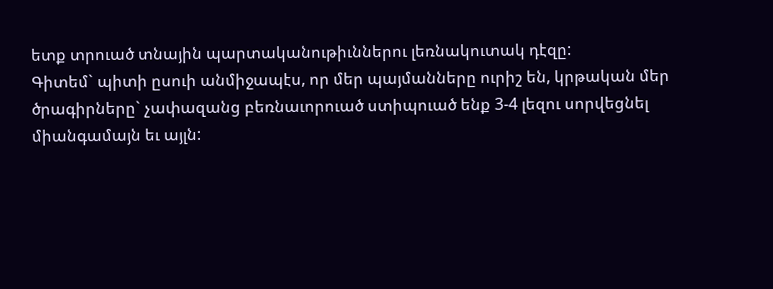ետք տրուած տնային պարտականութիւններու լեռնակուտակ դէզը:
Գիտեմ` պիտի ըսուի անմիջապէս, որ մեր պայմանները ուրիշ են, կրթական մեր ծրագիրները` չափազանց բեռնաւորուած ստիպուած ենք 3-4 լեզու սորվեցնել միանգամայն եւ այլն: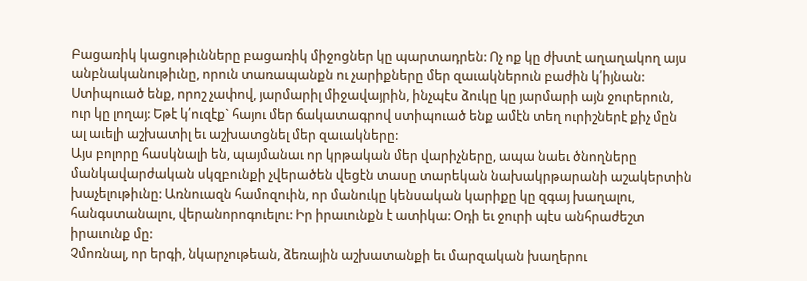Բացառիկ կացութիւնները բացառիկ միջոցներ կը պարտադրեն: Ոչ ոք կը ժխտէ աղաղակող այս անբնականութիւնը, որուն տառապանքն ու չարիքները մեր զաւակներուն բաժին կ՛իյնան: Ստիպուած ենք, որոշ չափով, յարմարիլ միջավայրին, ինչպէս ձուկը կը յարմարի այն ջուրերուն, ուր կը լողայ: Եթէ կ՛ուզէք` հայու մեր ճակատագրով ստիպուած ենք ամէն տեղ ուրիշներէ քիչ մըն ալ աւելի աշխատիլ եւ աշխատցնել մեր զաւակները:
Այս բոլորը հասկնալի են, պայմանաւ որ կրթական մեր վարիչները, ապա նաեւ ծնողները մանկավարժական սկզբունքի չվերածեն վեցէն տասը տարեկան նախակրթարանի աշակերտին խաչելութիւնը: Առնուազն համոզուին, որ մանուկը կենսական կարիքը կը զգայ խաղալու, հանգստանալու, վերանորոգուելու: Իր իրաւունքն է ատիկա: Օդի եւ ջուրի պէս անհրաժեշտ իրաւունք մը:
Չմոռնալ, որ երգի, նկարչութեան, ձեռային աշխատանքի եւ մարզական խաղերու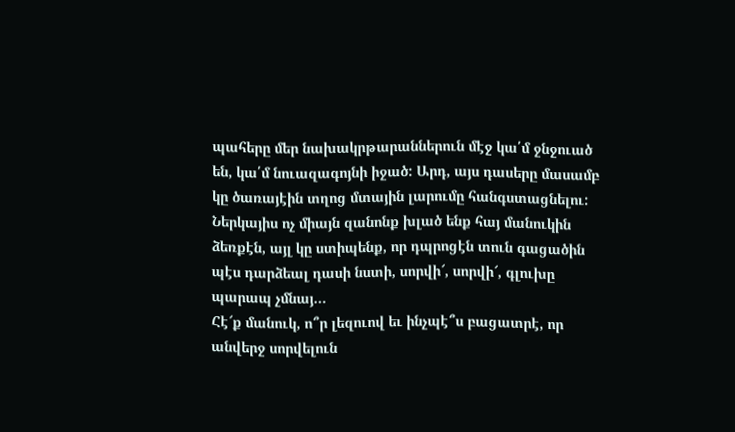պահերը մեր նախակրթարաններուն մէջ կա՛մ ջնջուած են, կա՛մ նուազագոյնի իջած: Արդ, այս դասերը մասամբ կը ծառայէին տղոց մտային լարումը հանգստացնելու: Ներկայիս ոչ միայն զանոնք խլած ենք հայ մանուկին ձեռքէն, այլ կը ստիպենք, որ դպրոցէն տուն գացածին պէս դարձեալ դասի նստի, սորվի՜, սորվի՜, գլուխը պարապ չմնայ…
Հէ՜ք մանուկ, ո՞ր լեզուով եւ ինչպէ՞ս բացատրէ, որ անվերջ սորվելուն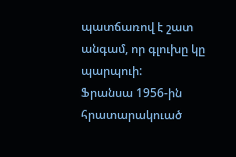պատճառով է շատ անգամ, որ գլուխը կը պարպուի:
Ֆրանսա 1956-ին հրատարակուած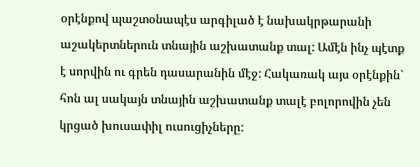օրէնքով պաշտօնապէս արգիլած է նախակրթարանի աշակերտներուն տնային աշխատանք տալ: Ամէն ինչ պէտք է սորվին ու գրեն դասարանին մէջ: Հակառակ այս օրէնքին` հոն ալ սակայն տնային աշխատանք տալէ բոլորովին չեն կրցած խուսափիլ ուսուցիչները: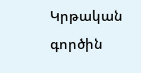Կրթական գործին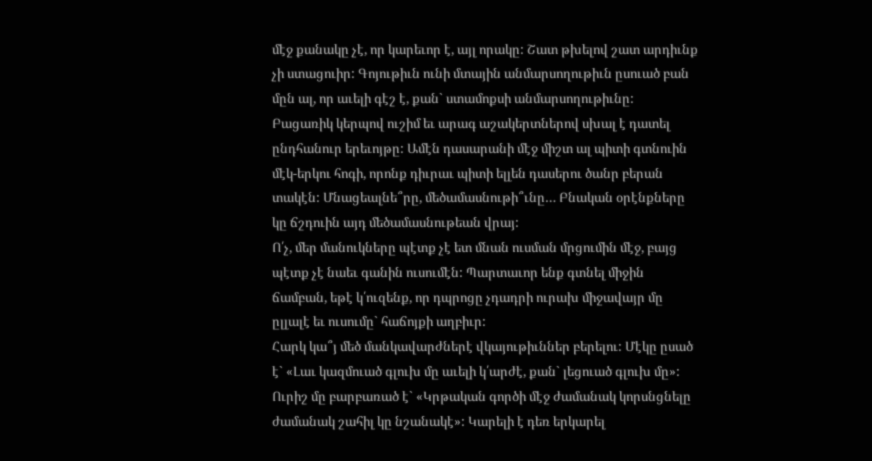մէջ քանակը չէ, որ կարեւոր է, այլ որակը: Շատ թխելով շատ արդիւնք չի ստացուիր: Գոյութիւն ունի մտային անմարսողութիւն ըսուած բան մըն ալ, որ աւելի գէշ է, քան` ստամոքսի անմարսողութիւնը:
Բացառիկ կերպով ուշիմ եւ արագ աշակերտներով սխալ է դատել ընդհանուր երեւոյթը: Ամէն դասարանի մէջ միշտ ալ պիտի գտնուին մէկ-երկու հոգի, որոնք դիւրաւ պիտի ելլեն դասերու ծանր բերան տակէն: Մնացեալնե՞րը, մեծամասնութի՞ւնը… Բնական օրէնքները կը ճշդուին այդ մեծամասնութեան վրայ:
Ո՛չ, մեր մանուկները պէտք չէ ետ մնան ուսման մրցումին մէջ, բայց պէտք չէ նաեւ գանին ուսումէն: Պարտաւոր ենք գտնել միջին ճամբան, եթէ կ՛ուզենք, որ դպրոցը չդադրի ուրախ միջավայր մը ըլլալէ եւ ուսումը` հաճոյքի աղբիւր:
Հարկ կա՞յ մեծ մանկավարժներէ վկայութիւններ բերելու: Մէկը ըսած է` «Լաւ կազմուած գլուխ մը աւելի կ՛արժէ, քան` լեցուած գլուխ մը»: Ուրիշ մը բարբառած է` «Կրթական գործի մէջ ժամանակ կորսնցնելը ժամանակ շահիլ կը նշանակէ»: Կարելի է դեռ երկարել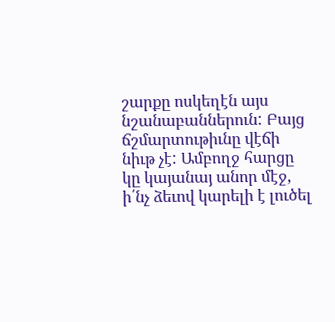շարքը ոսկեղէն այս նշանաբաններուն: Բայց ճշմարտութիւնը վէճի նիւթ չէ: Ամբողջ հարցը կը կայանայ անոր մէջ, ի՛նչ ձեւով կարելի է լուծել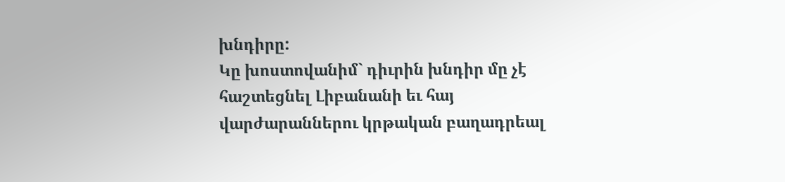խնդիրը:
Կը խոստովանիմ` դիւրին խնդիր մը չէ հաշտեցնել Լիբանանի եւ հայ վարժարաններու կրթական բաղադրեալ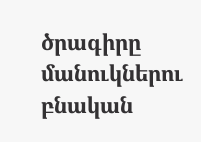ծրագիրը մանուկներու բնական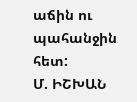աճին ու պահանջին հետ:
Մ. ԻՇԽԱՆ